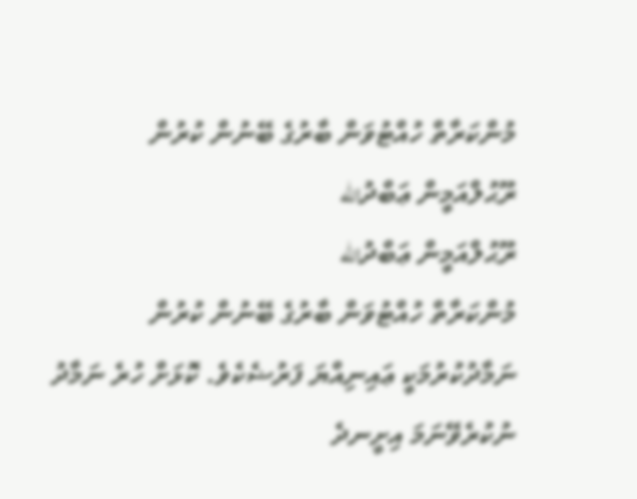މުންކަރާތް ހުއްޓުވަން ބާރުގެ ބޭނުން ކުރުން
ރޫޙުލްއަމީން ޢަބްދުالله
ރޫޙުލްއަމީން ޢަބްދުالله
މުންކަރާތް ހުއްޓުވަން ބާރުގެ ބޭނުން ކުރުން
ނަމާދުކުރުމަކީ ޢައިނިއްޔަ ފަރުޟެކެވެ. ކޮޅަށް ހުރެ ނަމާދު ނުކުރެވޭނަމަ އިށީނދެ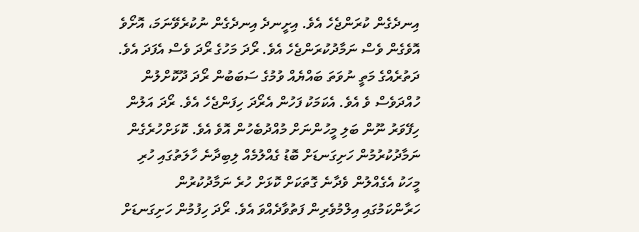އިނދެގެން ކުރަންޖެހެ އެވެ. އިށީނދެ އިނދެގެން ނުކުރެވޭނަމަ، އޮށޯވެ އޮވެގެން ވެސް ނަމާދުކުރަންޖެހެ އެވެ. ރޯދަ މަހުގެ ރޯދަ ވެސް އެފަދަ އެވެ. ދަތުރެއްގެ މަތީ ނުވަތަ ބައްޔެއް ވުމުގެ ސަބަބުން ރޯދަ ދޫކޮށްލުން ހުއްދަވެސް ވެ އެވެ. އެކަމަކު ފަހުން އެރޯދަ ހިފަންޖެހެ އެވެ. ރޯދަ އަލުން ހިފޭވަރު ނޫން ބަލި މީހުންނަށް މުއްދުބެހުން އޮވެ އެވެ. ކޮޅަށްހުރެގެން ނަމާދުކުރުމުން ހަށިގަނޑަށް ބޮޑު ގެއްލުމެއް ލިބިދާނެ ހާލަތުގައި ހުރި މީހަކު އެގެއްލުން ވެދާނެ ގޮތަކަށް ކޮޅަށް ހުރެ ނަމާދުކުރުން ހަރާންކަމުގައި އިލްމުވެރިން ފަތުވާދެއްވަ އެވެ. ރޯދަ ހިފުމުން ހަށިގަނޑަށް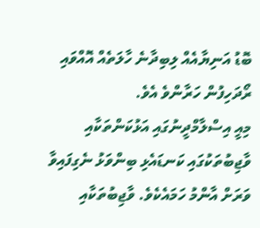ބޮޑު އަނިޔާއެއް ލިބިދާނެ ހާލަތެއް އޮއްވައި ރޯދަހިފުން ހަރާންވެ އެވެ.
މިއީ އިސްލާމްދީނުގައި އަޅުކަންތަކާއި ވާޖިބުތަކުގައި ކަނޑައެޅި ބިންވަޅު ނެގިފައިވާ ވަރަށް އާންމު ހަމައެކެވެ. ވާޖިބުތަކާއި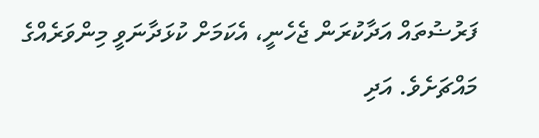ފަރުޟުތައް އަދާކުރަން ޖެހެނީ، އެކަމަށް ކުޅަދާނަވީ މިންވަރެއްގެ މައްޗަށެވެ. އަދި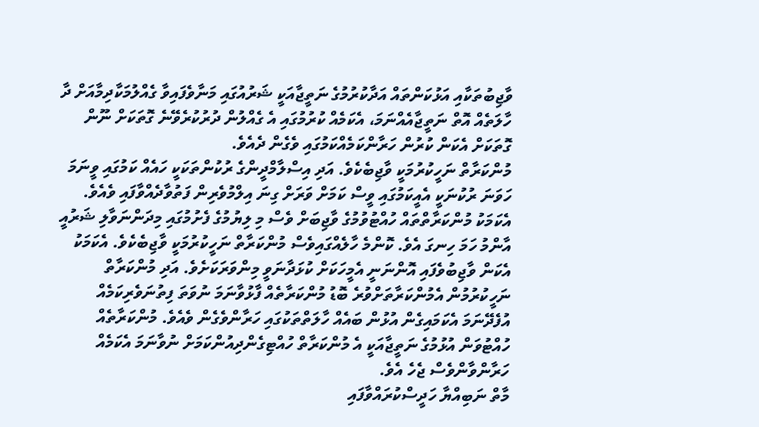ވާޖިބުތަކާއި އަޅުކަންތައް އަދާކުރުމުގެ ނަތީޖާއަކީ ޝަރުއުގައި މަނާވެފައިވާ ގެއްލުމަކާދިމާއަށް ދާ ހާލަތެއް އޮތް ނަތީޖާއެއްނަމަ، އެކަމެއް ކުރުމުގައި އެ ގެއްލުން ދުރުކުރެވޭނެ ގޮތަކަށް ނޫން ގޮތަކަށް އެކަން ކުރުން ހަރާންކަމެއްކަމުގައި ވެގެން ދެއެވެ.
މުންކަރާތް ނަހީކުރުމަކީ ވާޖިބެކެވެ. އަދި އިސްލާމްދީންގެ ރުކުންތަކަކީ ހައެއް ކަމުގައި ވީނަމަ ހަވަނަ ރުކުނަކީ އެއީކަމުގައި ވީސް ކަމަށް ވަރަށް ގިނަ އިލްމުވެރިން ފަތުވާދެއްވާފައި ވެއެވެ. އެކަމަކު މުންކަރާތްތައް ހުއްޓުވުމުގެ ވާޖިބަށް ވެސް މި ލިޔުމުގެ ފެށުމުގައި މިދަންނަވާލި ޝަރުއީ އާންމު ހަމަ ހިނގަ އެވެ. ކޮންމެ ހާލެއްގައިވެސް މުންކަރާތް ނަހީކުރުމަކީ ވާޖިބެކެވެ. އެކަމަކު އެކަން ވާޖިބުވެފައި އޮންނަނީ އެމީހަކަށް ކުޅަދާނަވީ މިންވަރަކަށެވެ. އަދި މުންކަރާތް ނަހީކުރުމުން އެމުންކަރާތަށްވުރެ ބޮޑު މުންކަރާތެއް ފާޅުވާނަމަ ނުވަތަ ފިތުނަވެރިކަމެއް އުފެދޭނަމަ އެކަމައިގެން އުޅުން ބައެއް ހާލަތްތަކުގައި ހަރާންވެގެން ވެއެވެ. މުންކަރާތެއް ހުއްޓުވަން އުޅުމުގެ ނަތީޖާއަކީ އެ މުންކަރާތް ހުއްޓިގެންދިއުންކަމަށް ނުވާނަމަ އެކަމެއް ހަރާންވާންވެސް ޖެހެ އެވެ.
މާތް ނަބިއްޔާ ހަދީސްކުރައްވާފައި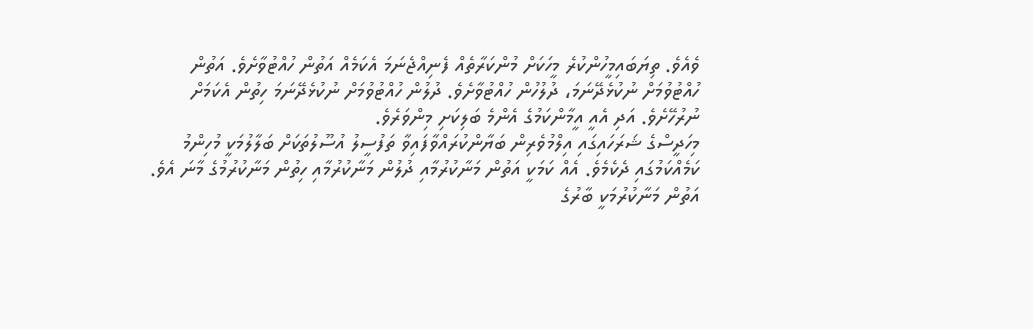ވެއެވެ. ތިޔަބައިމީހުންކުރެ މީހަކަށް މުންކަރާތެއް ފެނިއްޖެނަމަ އެކަމެއް އަތުން ހުއްޓުވާށެވެ. އަތުން ހުއްޓުވުމަށް ނުކުޅެދޭނަމަ، ދުލުހުން ހުއްޓުވާށެވެ. ދުލުން ހުއްޓުވުމަށް ނުކުޅެދޭނަމަ ހިތުން އެކަމަށް ނުރުހޭށެވެ. އަދި އެއީ އީމާންކަމުގެ އެންމެ ބަލިކަށި މިންވަރެވެ.
މިހަދީސްގެ ޝަރަހައިގައި އިލްމުވެރިން ބަޔާންކުރައްވާފައިވާ ތަފުސީލު އުސޫލުތަކަށް ބަލާލުމަކީ މުހިންމު ކަމެއްކަމުގައި ދެކެމެވެ. އެއް ކަމަކީ އަތުން މަނާކުރުމާއި ދުލުން މަނާކުރުމާއި ހިތުން މަނާކުރުމުގެ މާނަ އެވެ. އަތުން މަނާކުރުމަކީ ބާރުގެ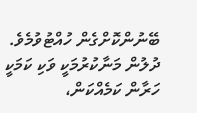ބޭނުންކޮށްގެން ހުއްޓުވުމެވެ. ދުލުން މަނާކުރުމަކީ ވަކި ކަމަކީ ހަރާން ކަމެއްކަން،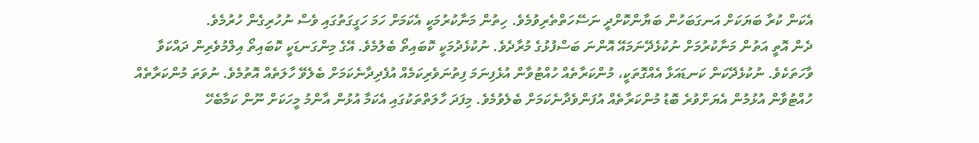އެކަން ކުރާ ބަޔަކަށް އަނގަބަހުން ބަޔާންކޮށްދީ ނަސޭހަތްތެރިވުމެވެ. ހިތުން މަނާކުރުމަކީ އެކަމަށް ހަމަ ހަގީގަތުގައި ވެސް ނުހުރިގެން ހުރުމެވެ.
ދެން އޮތީ އަތުން މަނާކުރުމަށް ނުކުޅެދޭނަމައޭ އޮންނަ ބަސްފުޅުގެ މުރާދެވެ. ނުކުޅެދުމަކީ ކޮބައިތޯ ބެލުމެވެ. އޭގެ މިންގަނޑަކީ ކޮބައިތޯ އިލްމުވެރިން ދައްކަވާ ވާހަތަކެވެ. ނުކުޅެދޭކަން ކަނޑައަޅާ އެއްގޮތަކީ، މުންކަރާތެއް ހުއްޓުވާން އުޅެފިނަމަ ފިތުނަވެރިކަމެއް އުފެދިދާނެކަމަށް ބެލެވޭ ހާލަތެއް އޮތުމެވެ. ނުވަތަ މުންކަރާތެއް ހުއްޓުވާން އުޅުމުން އެޔަށްވުރެ ބޮޑު މުންކަރާތެއް އުފަންވެދާނެކަމަށް ބެލެވުމެވެ. މިފަދަ ހާލަތްތަކުގައި އެކަމާ އުޅުން އާންމު މީހަކަށް ނޫން ކަމާބެހޭ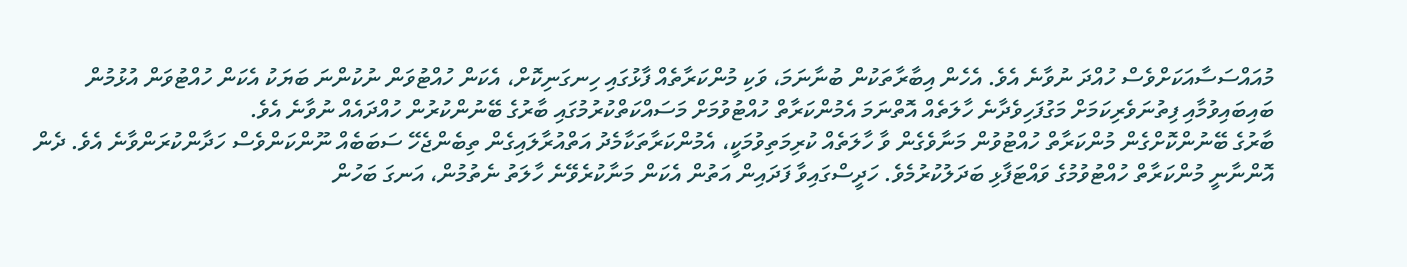މުއައްސަސާއަކަށްވެސް ހުއްދަ ނުވާނެ އެވެ. އެހެން އިބާރާތަކުން ބުނާނަމަ، ވަކި މުންކަރާތެއް ފާޅުގައި ހިނގަނިކޮށް، އެކަން ހުއްޓުވަން ނުކުންނަ ބަޔަކު އެކަން ހުއްޓުވަން އުޅުމުން ބައިބައިވުމާއި ފިތުނަވެރިކަމަށް މަގުފަހިވެދާނެ ހާލަތެއް އޮތްނަމަ އެމުންކަރާތް ހުއްޓުވުމަށް މަސައްކަތްކުރުމުގައި ބާރުގެ ބޭނުންކުރުން ހުއްދައެއް ނުވާނެ އެވެ.
ބާރުގެ ބޭނުންކޮށްގެން މުންކަރާތް ހުއްޓުވުން މަނާވެގެން ވާ ހާލަތެއް ކުރިމަތިވުމަކީ، އެމުންކަރާތަކާމެދު އަތްއުރާލައިގެން ތިބެންޖެހޭ ސަބަބެއް ނޫންކަންވެސް ހަދާންކުރަންވާނެ އެވެ. ދެން އޮންނާނީ މުންކަރާތް ހުއްޓުވުމުގެ ވައްޓަފާޅި ބަދަލުކުރުމެވެ. ހަދީސްގައިވާ ފަދައިން އަތުން އެކަން މަނާކުރެވޭނެ ހާލަތު ނެތުމުން، އަނގަ ބަހުން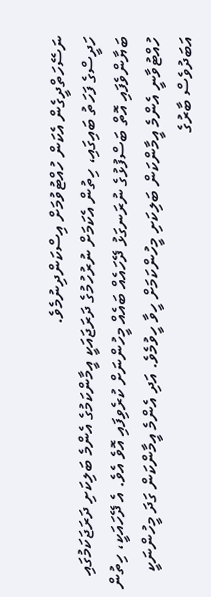ނަސޭހަތްދީގެން އެކަން ހުއްޓުވުމަށް އިސްކަންދިނުމެވެ.
ހަދީސްގެ ފަހަތު ބައިގައި، ހިތުން އެކަމަށް ނުރުހުމުގެ ދަރަޖައަކީ އީމާންކަމުގެ އެންމެ ބަލިކަށި ދަރަޖަކަމުގައި ބަޔާންވެފައި އޮތް ބަސްފުޅުގެ ނުރަނގަޅު ދޭހައެއް ބައެއް މީހުންނަށް ކުރެވިފައި އޮވެ އެވެ. އެ ދޭހައަކީ، ހިތުން ހުއްޓުވާނީ އެންމެ އީމާންކަން ބަލިކަށި މީހުންކަމަށް ހީވާ ހީވުމެވެ. އަދި އެންމެ އީމާންކަން ގަދަ މީހުންނަކީ އަބަދުވެސް ބާރުގެ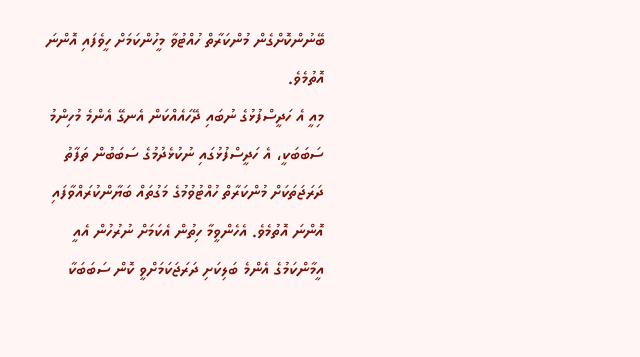ބޭނުންކޮށްގެން މުންކަރާތް ހުއްޓުވާ މީހުންކަމަށް ހީވެފައި އޮންނަ އޮތުމެވެ.
މިއީ އެ ހަދީސްފުޅުގެ ނުބައި ދޭހައެއްކަން އެނގޭ އެންމެ މުހިންމު ސަބަބަކީ، އެ ހަދީސްފުޅުގައި ނުކުޅެދުމުގެ ސަބަބުން ތަފާތު ދަރަޖަތަކަށް މުންކަރާތް ހުއްޓުވުމުގެ މަގުތައް ބަޔާންކުރައްވާފައި އޮންނަ އޮތުމެވެ. އެހެންވީމާ ހިތުން އެކަމަށް ނުރުހުން އެއީ އީމާންކަމުގެ އެންމެ ބަލިކަށި ދަރަޖަކަމަށްވީ ކޮން ސަބަބަކާ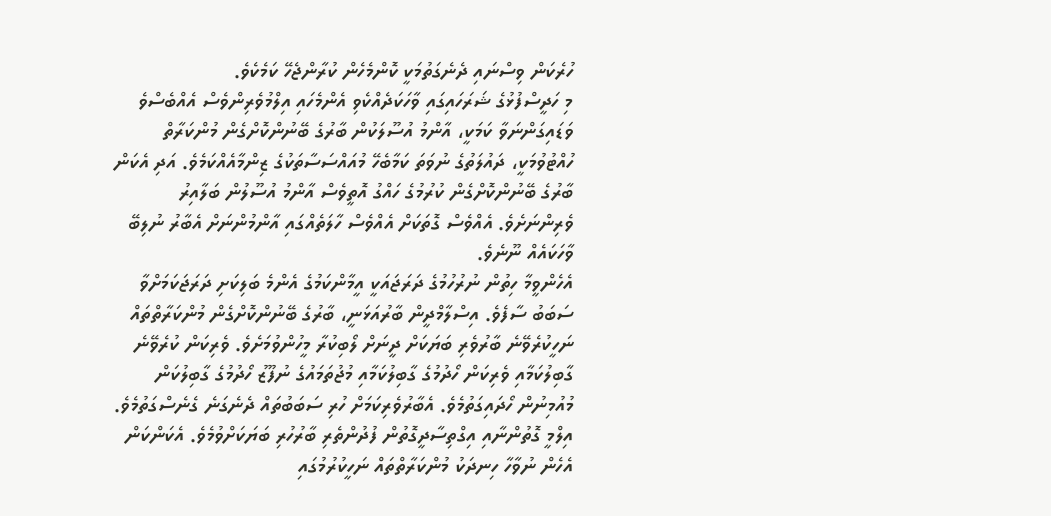ހުރެކަން ވިސްނައި ދެނެގަތުމަކީ ކޮންމެހެން ކުރާންޖެހޭ ކަމެކެވެ.
މި ހަދީސްފުޅުގެ ޝަރަހައިގައި ވާހަކަދެއްކެވި އެންމެހައި އިލްމުވެރިންވެސް އެއްބެސްވެ ވަޑައިގަންނަވާ ކަމަކީ، އާންމު އުސޫލަކުން ބާރުގެ ބޭނުންކޮށްގެން މުންކަރާތް ހުއްޓުވުމަކީ، ދައުލަތުގެ ނުވަތަ ކަމާބެހޭ މުއައްސަސާތަކުގެ ޒިންމާއެއްކަމެވެ. އަދި އެކަން ބާރުގެ ބޭނުންކޮށްގެން ކުރުމުގެ ހައްގު އޮތީވެސް އާންމު އުސޫލުން ބަލާއިރު ވެރިންނަށެވެ. އެއްވެސް ގޮތަކަށް އެއްވެސް ހާލަތެއްގައި އާންމުންނަށް އެބާރު ނުލިބޭ ވާހަކައެއް ނޫނެވެ.
އެހެންވީމާ ހިތުން ނުރުހުމުގެ ދަރަޖައަކީ އީމާންކަމުގެ އެންމެ ބަލިކަށި ދަރަޖަކަމަށްވާ ސަބަބު ސާފެވެ. އިސްލާމްދީން ބާރުއަޅަނީ، ބާރުގެ ބޭނުންކޮށްގެން މުންކަރާތްތައް ނަހީކުރެވޭނެ ބާރުވެރި ބަޔަކަށް ދީނަށް ލޯބިކުރާ މީހުންވުމަށެވެ. ވެރިކަން ކުރެވޭނެ ގާބިލުކަމާއި ވެރިކަން ހޯދުމުގެ ގާބިލުކަމާއި މުޖުތަމައުގެ ނުފޫޒު ހޯދުމުގެ ގާބިލުކަން މުއުމިނުން ހޯދައިގަތުމެވެ. އެބާރުވެރިކަމަށް ހުރި ސަބަބުތައް ދެނެގަނެ ގެނެސްގަތުމެވެ. އިލްމީ ގޮތުންނާއި އިގްތިސާދީގޮތުން ފުދުންތެރި ބާރުހުރި ބަޔަކަށްވުމެވެ. އެކަންކަން އެހެން ނުވާހާ ހިނދަކު މުންކަރާތްތައް ނަހީކުރުމުގައި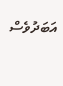އަބަދުވެސް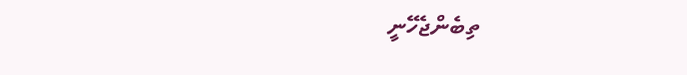ތިބެންޖެހޭނީ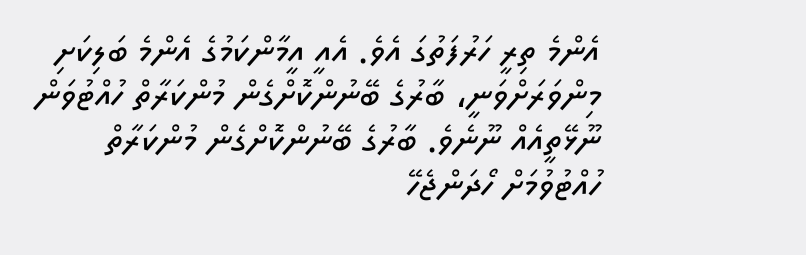އެންމެ ތިރީ ހަރުފަތުގަ އެވެ. އެއީ އީމާންކަމުގެ އެންމެ ބަލިކަށި މިންވަރަށްވަނީ، ބާރުގެ ބޭނުންކޮށްގެން މުންކަރާތް ހުއްޓުވަން ނޫޅޭތީއެއް ނޫނެވެ. ބާރުގެ ބޭނުންކޮށްގެން މުންކަރާތް ހުއްޓުވުމަށް ހޯދަންޖެހޭ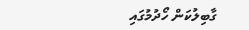ގާބިލުކަން ހޯދުމުގައި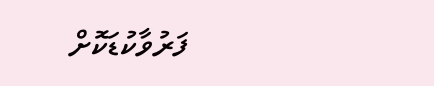ފަރުވާކުޑަކޮށް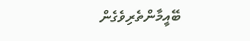ބޭއީމާންތެރިވެގެން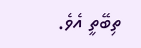ތިބޭތީ އެވެ.